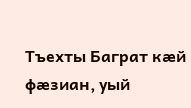Тъехты Баграт кæй фæзиан, уый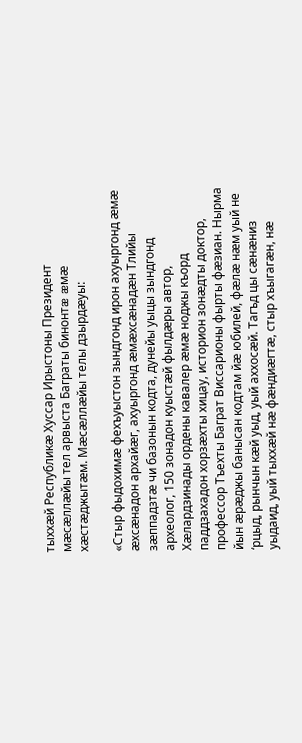тыххæй Республикæ Хуссар Ирыстоны Президент мæсæллæйы тел арвыста Баграты бинонтæ æмæ хæстæджытæм. Мæсæллæйы телы дзырдæуы:

«Стыр фыдохимæ фехъуыстон зындгонд ирон ахуыргонд æмæ æхсæнадон архайæг, ахуыргонд æмæхсæнадæн Тлийы зæппадзтæ чи базонын кодта, дунейы уыцы зындгонд археолог, 150 зонадон куыстæй фылдæры автор, Хæлардзинады ордены кавалер æмæ ноджы къорд паддзахадон хорзæхты хицау, историон зонæдты доктор, профессор Тъехты Баграт Виссарионы фырты фæзиан. Нырма йын æрæджы банысан кодтам йæ юбилей, фæлæ нæм уый не ‘рцыд, рынчын кæй уыд, уый аххосæй. Тагъд цы сæнæниз уыдаид, уый тыххæй нæ фæндиæгтæ, стыр хъыгагæн, нæ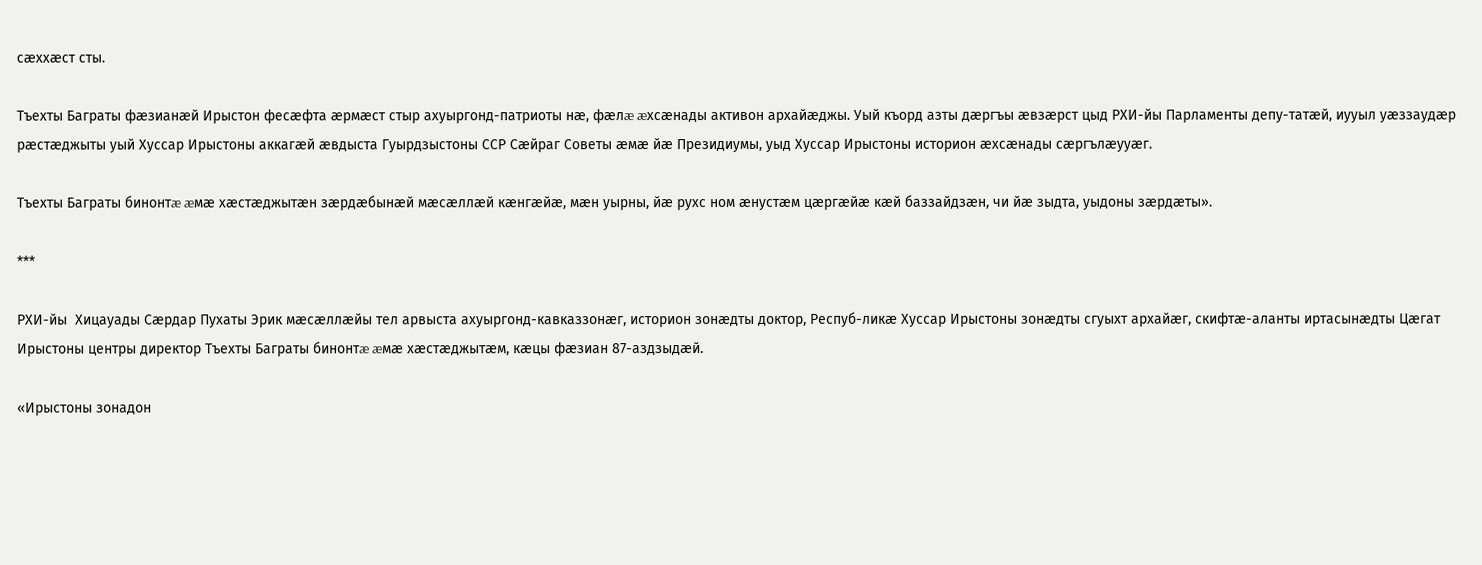сæххæст сты.

Тъехты Баграты фæзианæй Ирыстон фесæфта æрмæст стыр ахуыргонд-патриоты нæ, фæлæ æхсæнады активон архайæджы. Уый къорд азты дæргъы æвзæрст цыд РХИ-йы Парламенты депу-татæй, иууыл уæззаудæр рæстæджыты уый Хуссар Ирыстоны аккагæй æвдыста Гуырдзыстоны ССР Сæйраг Советы æмæ йæ Президиумы, уыд Хуссар Ирыстоны историон æхсæнады сæргълæууæг.

Тъехты Баграты бинонтæ æмæ хæстæджытæн зæрдæбынæй мæсæллæй кæнгæйæ, мæн уырны, йæ рухс ном æнустæм цæргæйæ кæй баззайдзæн, чи йæ зыдта, уыдоны зæрдæты».

***

РХИ-йы  Хицауады Сæрдар Пухаты Эрик мæсæллæйы тел арвыста ахуыргонд-кавказзонæг, историон зонæдты доктор, Респуб-ликæ Хуссар Ирыстоны зонæдты сгуыхт архайæг, скифтæ-аланты иртасынæдты Цæгат Ирыстоны центры директор Тъехты Баграты бинонтæ æмæ хæстæджытæм, кæцы фæзиан 87-аздзыдæй.

«Ирыстоны зонадон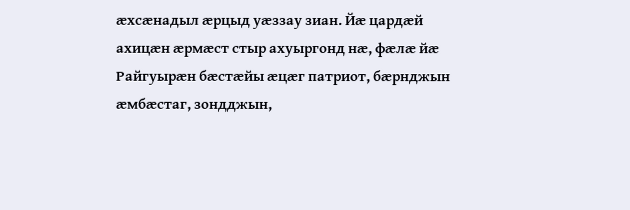æхсæнадыл æрцыд уæззау зиан. Йæ цардæй ахицæн æрмæст стыр ахуыргонд нæ, фæлæ йæ Райгуырæн бæстæйы æцæг патриот, бæрнджын æмбæстаг, зондджын,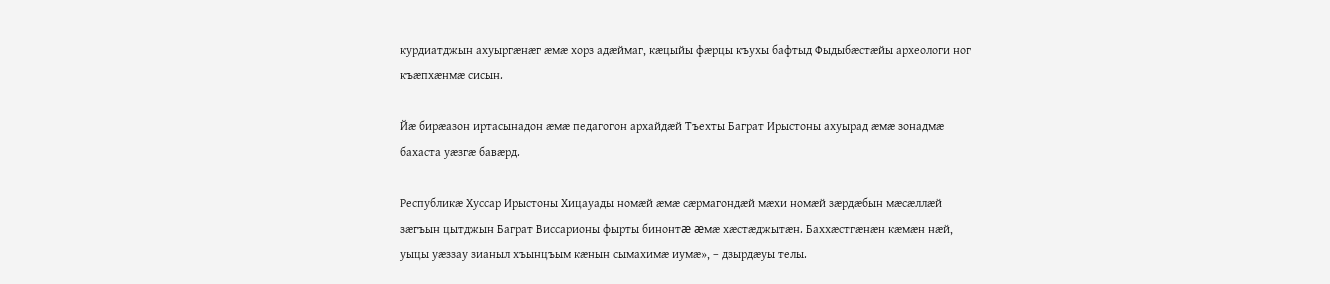курдиатджын ахуыргæнæг æмæ хорз адæймаг, кæцыйы фæрцы къухы бафтыд Фыдыбæстæйы археологи ног къæпхæнмæ сисын.

Йæ бирæазон иртасынадон æмæ педагогон архайдæй Тъехты Баграт Ирыстоны ахуырад æмæ зонадмæ бахаста уæзгæ бавæрд.

Республикæ Хуссар Ирыстоны Хицауады номæй æмæ сæрмагондæй мæхи номæй зæрдæбын мæсæллæй зæгъын цытджын Баграт Виссарионы фырты бинонтæ æмæ хæстæджытæн. Баххæстгæнæн кæмæн нæй, уыцы уæззау зианыл хъынцъым кæнын сымахимæ иумæ», – дзырдæуы телы.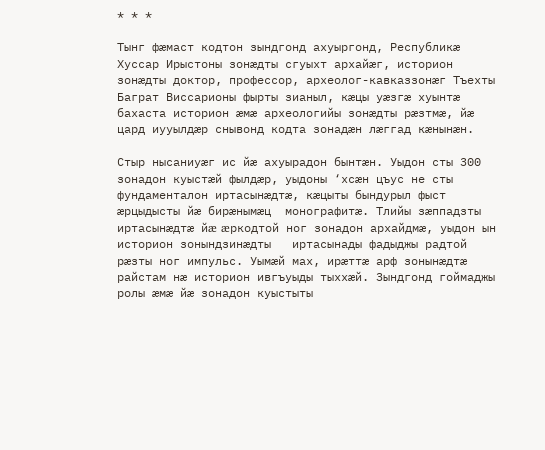* * *

Тынг фæмаст кодтон зындгонд ахуыргонд, Республикæ Хуссар Ирыстоны зонæдты сгуыхт архайæг, историон зонæдты доктор, профессор, археолог-кавказзонæг Тъехты Баграт Виссарионы фырты зианыл, кæцы уæзгæ хуынтæ бахаста историон æмæ археологийы зонæдты рæзтмæ, йæ цард иууылдæр снывонд кодта зонадæн лæггад кæнынæн.

Стыр нысаниуæг ис йæ ахуырадон бынтæн. Уыдон сты 300 зонадон куыстæй фылдæр, уыдоны ‘хсæн цъус не сты фундаменталон иртасынæдтæ, кæцыты бындурыл фыст æрцыдысты йæ бирæнымæц  монографитæ. Тлийы зæппадзты иртасынæдтæ йæ æркодтой ног зонадон архайдмæ, уыдон ын историон зонындзинæдты   иртасынады фадыджы радтой рæзты ног импульс. Уымæй мах, ирæттæ арф зонынæдтæ райстам нæ историон ивгъуыды тыххæй. Зындгонд гоймаджы ролы æмæ йæ зонадон куыстыты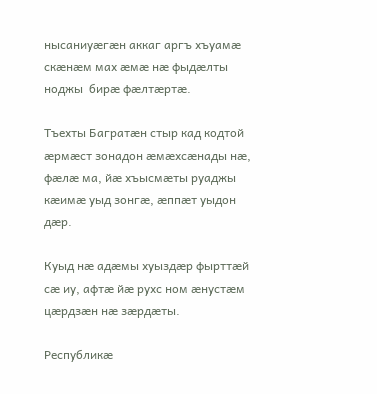нысаниуæгæн аккаг аргъ хъуамæ скæнæм мах æмæ нæ фыдæлты ноджы  бирæ фæлтæртæ.

Тъехты Багратæн стыр кад кодтой æрмæст зонадон æмæхсæнады нæ, фæлæ ма, йæ хъысмæты руаджы кæимæ уыд зонгæ, æппæт уыдон дæр.

Куыд нæ адæмы хуыздæр фырттæй сæ иу, афтæ йæ рухс ном æнустæм цæрдзæн нæ зæрдæты.

Республикæ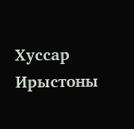Хуссар Ирыстоны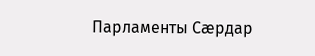Парламенты Сæрдар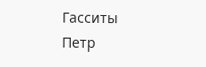Гасситы Петр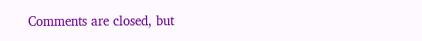Comments are closed, but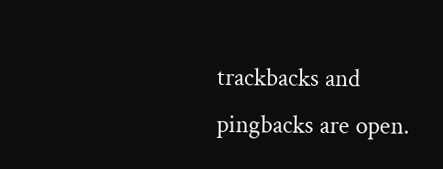trackbacks and pingbacks are open.